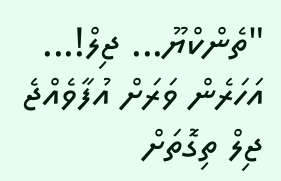"ތެންކްޔޫ... ޖިލް!... އަހަރެން ވަރަށް އުފާވެއްޖެ ޖިލް ތިގޮތަށް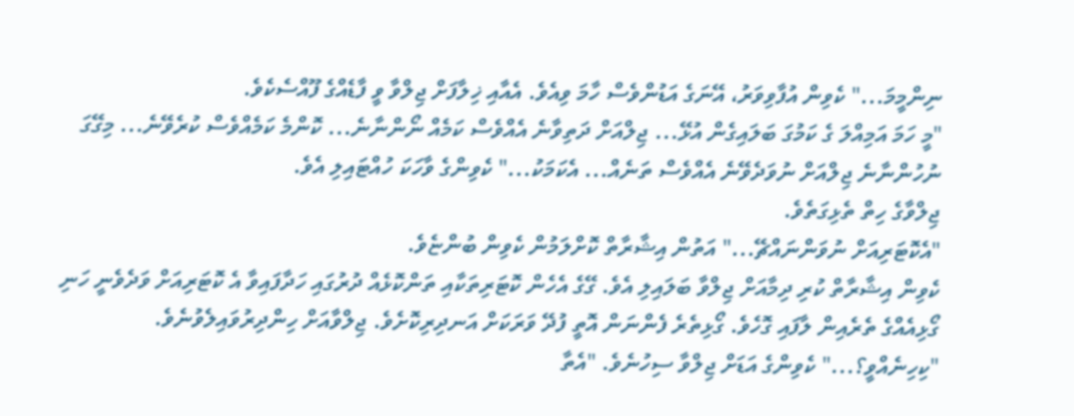ނިންމީމަ..." ކެވިން އުފާވިވަރު، އޭނަގެ އަޑުންވެސް ހާމަ ވިއެވެ. އެއާއި ޚިލާފަށް ޖިލްވާ ވީ ފާޑެއްގެ ފޫއްސެކެވެ.
"މީ ހަމަ އަމިއްލަ ގެ ކަމުގަ ބަލައިގެން އުޅޭ... ޖިލްއަށް ދަތިވާނެ އެއްވެސް ކަމެއް ނޯންނާނެ... ކޮންމެ ކަމެއްވެސް ކުރެވޭނެ... މިގޭގަ ނުހުންނާނެ ޖިލްއަށް ނުވަދެވޭނެ އެއްވެސް ތަނެއް... އެކަމަކު..." ކެވިންގެ ވާހަކަ ހުއްޓައިލި އެވެ.
ޖިލްވާގެ ހިތް ތެޅިގަތެވެ.
"އެކޮޓަރިއަށް ނުވަންނައްޗޭ..." އަތުން އިޝާރާތް ކޮށްލަމުން ކެވިން ބުންޏެވެ.
ކެވިން އިޝާރާތް ކުރި ދިމާއަށް ޖިލްވާ ބަލައިލި އެވެ. ގޭގެ އެހެން ކޮޓަރިތަކާއި ތަންކޮޅެއް ދުރުގައި ހަދާފައިވާ އެ ކޮޓަރިއަށް ވަދެވެނީ ހަނި ގޯޅިއެއްގެ ތެރެއިން ލާފައި ގޮހެވެ. ގޯޅިތެރެ ފެންނަން އޮތީ ފުދޭ ވަރަކަށް އަނދިރިކޮށެވެ. ޖިލްވާއަށް ހިންދިރުވައިލެވުނެވެ.
"ކިހިނެއްވީ؟..." ކެވިންގެ އަޑަށް ޖިލްވާ ސިހުނެވެ. "އެތާ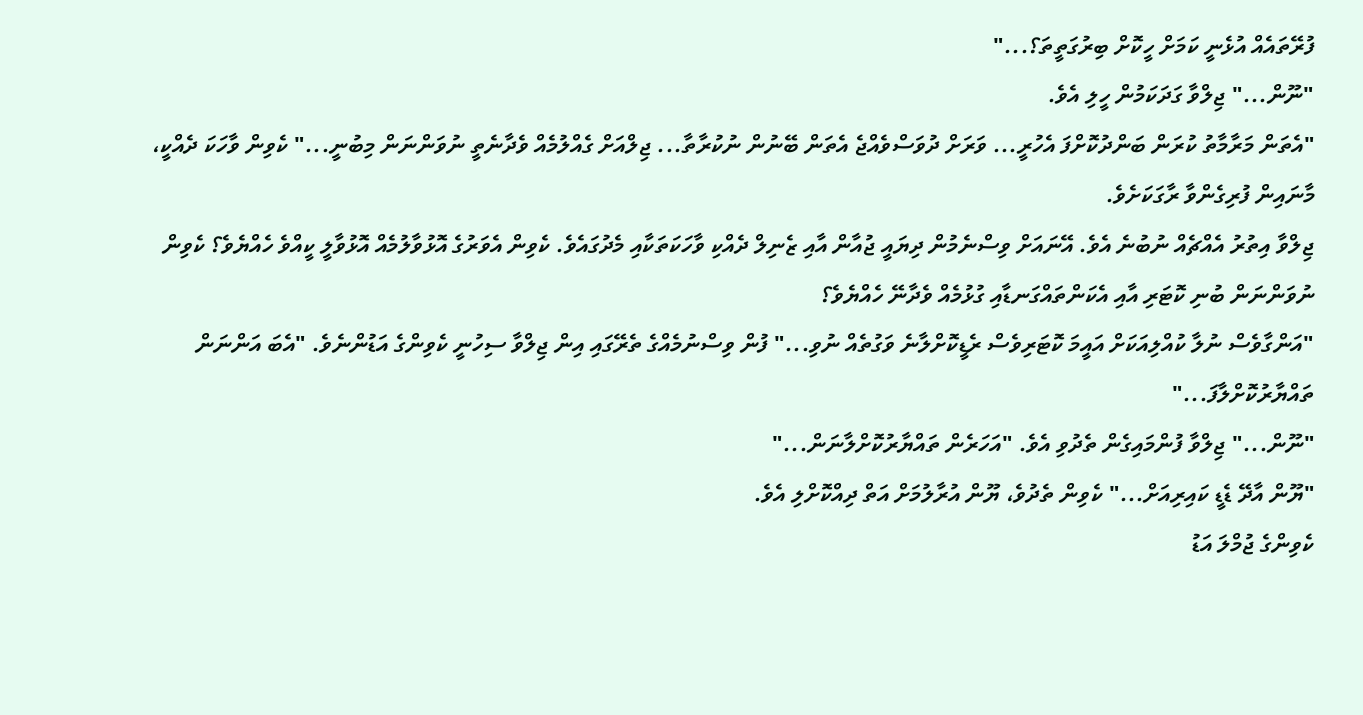ފުރޭތައެއް އުޅެނީ ކަމަށް ހީކޮށް ބިރުގަތީތަ؟..."
"ނޫން..." ޖިލްވާ ގަދަކަމުން ހީލި އެވެ.
"އެތަން މަރާމާތު ކުރަން ބަންދުކޮށްފަ އެހުރީ... ވަރަށް ދުވަސްވެއްޖެ އެތަން ބޭނުން ނުކުރާތާ... ޖިލްއަށް ގެއްލުމެއް ވެދާނެތީ ނުވަންނަން މިބުނީ..." ކެވިން ވާހަކަ ދެއްކީ، މާނައިން ފުރިގެންވާ ރާގަކަށެވެ.
ޖިލްވާ އިތުރު އެއްޗެއް ނުބުނެ އެވެ. އޭނައަށް ވިސްނެމުން ދިޔައީ ޖުއާން އާއި ޒެނިލް ދެއްކި ވާހަކަތަކާއި މެދުގައެވެ. ކެވިން އެވަރުގެ އޮޅުވާލުމެއް އޮޅުވާލީ ކީއްވެ ހެއްޔެވެ؟ ކެވިން ނުވަންނަން ބުނި ކޮޓަރި އާއި އެކަންތައްގަނޑާއި ގުޅުމެއް ވެދާނޭ ހެއްޔެވެ؟
"އަންގާވެސް ނުލާ ކުއްލިއަކަށް އައީމަ ކޮޓަރިވެސް ރެޑީކޮށްލާނެ ވަގުތެއް ނުވި..." ފުން ވިސްނުމެއްގެ ތެރޭގައި އިން ޖިލްވާ ސިހުނީ ކެވިންގެ އަޑުންނެވެ. "އެބަ އަންނަން ތައްޔާރުކޮށްލާފަ..."
"ނޫން..." ޖިލްވާ ފުންމައިގެން ތެދުވި އެވެ. "އަހަރެން ތައްޔާރުކޮށްލާނަން..."
"ޔޫން އާދޭ ޑެޑީ ކައިރިއަށް..." ކެވިން ތެދުވެ، ޔޫން އުރާލުމަށް އަތް ދިއްކޮށްލި އެވެ.
ކެވިންގެ ޖުމްލަ އަޑު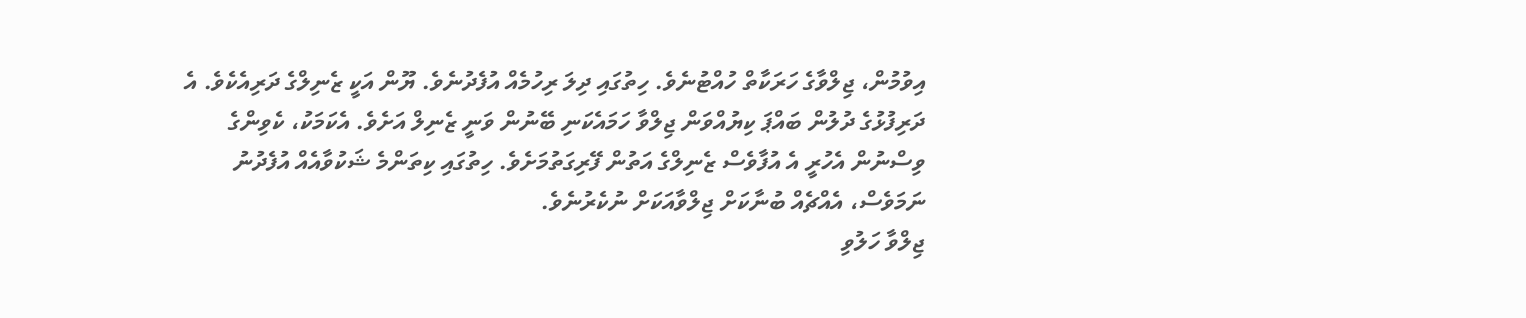އިވުމުން، ޖިލްވާގެ ހަރަކާތް ހުއްޓުނެވެ. ހިތުގައި ދިލަ ރިހުމެއް އުފެދުނެވެ. ޔޫން އަކީ ޒެނިލްގެ ދަރިއެކެވެ. އެ ދަރިފުޅުގެ ދުލުން ބައްޕަ ކިޔުއްވަން ޖިލްވާ ހަމައެކަނި ބޭނުން ވަނީ ޒެނިލް އަށެވެ. އެކަމަކު، ކެވިންގެ ވިސްނުން އެހުރީ އެ އުފާވެސް ޒެނިލްގެ އަތުން ފޭރިގަތުމަށެވެ. ހިތުގައި ކިތަންމެ ޝަކުވާއެއް އުފެދުނު ނަމަވެސް، އެއްޗެއް ބުނާކަށް ޖިލްވާއަކަށް ނުކެރުނެވެ.
ޖިލްވާ ހަލުވި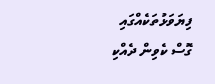ފިޔަވަޅުތަކެއްގައި ގޮސް ކެވިން ދެއްކި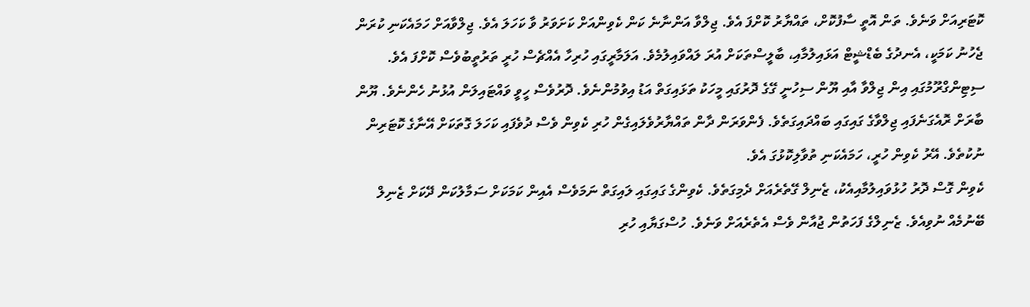ކޮޓަރިއަށް ވަނެވެ. ތަން އޮތީ ސާފުކޮށް، ތައްޔާރު ކޮށްފަ އެވެ. ޖިލްވާ އަންނާނެ ކަން ކެވިންއަށް ކަށަވަރު ވާ ކަހަލަ އެވެ. ޖިލްވާއަށް ހަމައެކަނި ކުރަން ޖެހުނު ކަމަކީ، އެނދުގެ ބެޑްޝީޓް އަޅައިލުމާއި، ބާލީސްތަކަށް އުރަ ލައްވައިލުމެވެ. އަލަމާރީގައި ހުރިހާ އެއްޗެސް ހުރީ ތަރުތީބުވެސް ކޮށްފަ އެވެ.
ސިޓިންގްރޫމުގައި އިން ޖިލްވާ އާއި ޔޫން ސިހުނީ ގޭގެ ދޮރުގައި މީހަކު ތަޅައިގަތް އަޑު އިވުމުންނެވެ. ދޮރުވެސް ހީވީ ވައްޓައިލަން އުޅުނު ހެންނެވެ. ޔޫން ބާރަށް ރޮއެގަނެފައި ޖިލްވާގެ ގައިގައި ބައްދައިގަތެވެ. ފެންވަރަން ދާން ތައްޔާރުވެލައިގެން ހުރި ކެވިން ވެސް ދުވެފައި ކަހަލަ ގޮތަކަށް އޭނާގެ ކޮޓަރިން ނުކުތެވެ. އޭރު ކެވިން ހުރީ، ހަމައެކަނި ތުވާލިކޮޅުގަ އެވެ.
ކެވިން ގޮސް ދޮރު ހުޅުވައިލުމާއިއެކު، ޒެނިލް ގޭތެރެއަށް ދެމިގަތެވެ. ކެވިންގެ ގައިގައި ލައިގަތް ނަމަވެސް އެއިން ކަމަކަށް ސަމާލުކަން ދޭކަށް ޒެނިލް ބޭނުމެއް ނުވިއެވެ. ޒެނިލްގެ ފަހަތުން ޖުއާން ވެސް އެތެރެއަށް ވަނެވެ. ހުސްގަޔާއި ހުރި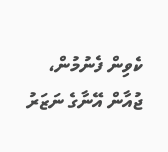ކެވިން ފެނުމުން، ޖުއާން އޭނާގެ ނަޒަރު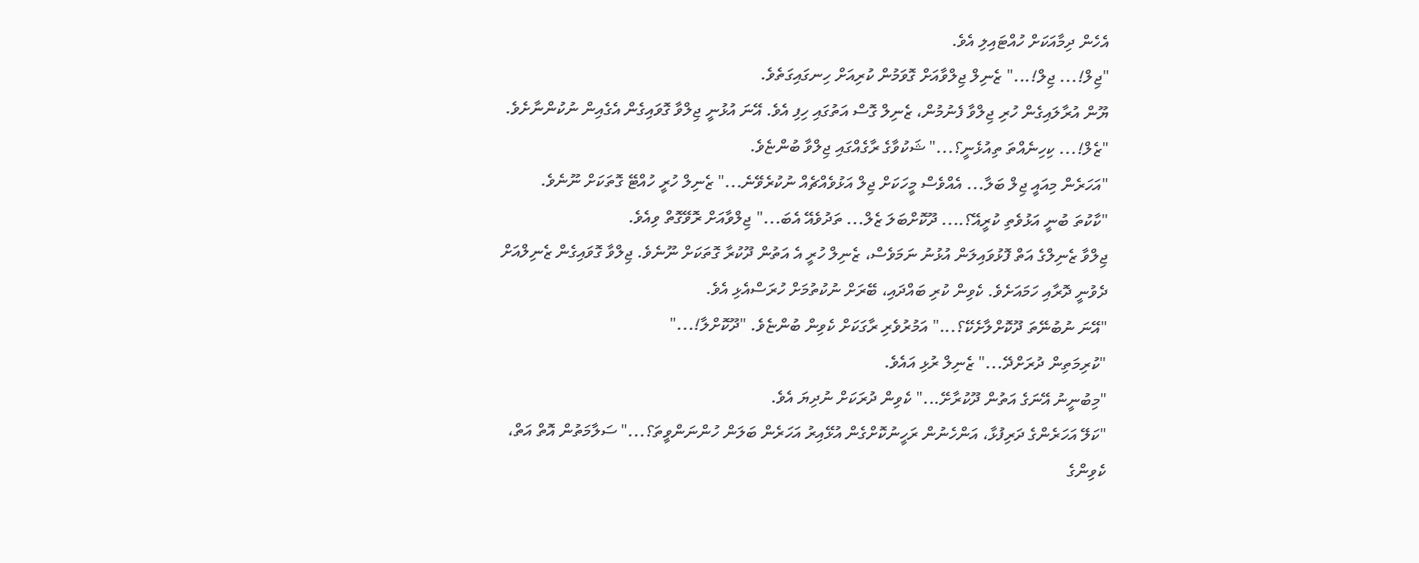އެހެން ދިމާއަކަށް ހުއްޓައިލި އެވެ.
"ޖިލް!... ޖިލް!..." ޒެނިލް ޖިލްވާއަށް ގޮވަމުން ކުރިއަށް ހިނގައިގަތެވެ.
ޔޫން އުރާލައިގެން ހުރި ޖިލްވާ ފެނުމުން، ޒެނިލް ގޮސް އަތުގައި ހިފި އެވެ. އޭނަ އުޅުނީ ޖިލްވާ ގޮވައިގެން އެގެއިން ނުކުންނާށެވެ.
"ޒެލް!... ކިހިނެއްތަ ތިއުޅެނީ؟..." ޝަކުވާގެ ރާގެއްގައި ޖިލްވާ ބުންޏެވެ.
"އަހަރެން މިއައީ ޖިލް ބަލާ... އެއްވެސް މީހަކަށް ޖިލް އަޅުވެއްޗެއް ނުކުރެވޭނެ..." ޒެނިލް ހުރީ ހުއްޓޭ ގޮތަކަށް ނޫނެވެ.
"ކާކުތަ ބުނީ އަޅުވެތި ކުރީއޭ؟.... ދޫކޮށްބަލަ ޒެލް... ތަދުވެއޭ އެބަ..." ޖިލްވާއަށް ރޮވޭގޮތް ވިއެވެ.
ޖިލްވާ ޒެނިލްގެ އަތް ފޮޅުވައިލަން އުޅުނު ނަމަވެސް، ޒެނިލް ހުރީ އެ އަތުން ދޫކުރާ ގޮތަކަށް ނޫނެވެ. ޖިލްވާ ގޮވައިގެން ޒެނިލްއަށް ދެވުނީ ދޮރާއި ހަމައަށެވެ. ކެވިން ކުރި ބައްދައި، ބޭރަށް ނުކުތުމަށް ހުރަސްއެޅި އެވެ.
"އޭނަ ނުބުނޭތަ ދޫކޮށްލާށެކޭ؟..." އަމުރުވެރި ރާގަކަށް ކެވިން ބުންޏެވެ. "ދޫކޮށްލާ!..."
"ކުރިމަތިން ދުރަށްދޭ..." ޒެނިލް ރުޅި އައެވެ.
"މިބުނީނު އޭނަގެ އަތުން ދޫކުރާށޭ..." ކެވިން ދުރަކަށް ނުދިޔަ އެވެ.
"ކަލޭ އަހަރެންގެ ދަރިފުޅާ، އަންހެނުން ރަހީނުކޮށްގެން އުޅޭއިރު އަހަރެން ބަލަން ހުންނަންވީތަ؟..." ސަލާމަތުން އޮތް އަތް، ކެވިންގެ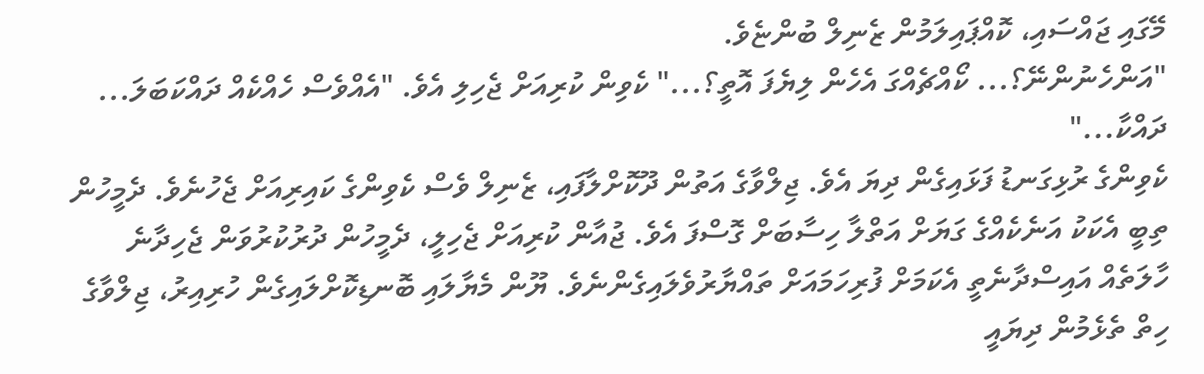މޭގައި ޖައްސައި، ކޮއްޕައިލަމުން ޒެނިލް ބުންޏެވެ.
"އަންހެނުންނޭ؟... ކޯއްޗެއްގަ އެހެން ލިޔެފަ އޮތީ؟..." ކެވިން ކުރިއަށް ޖެހިލި އެވެ. "އެއްވެސް ހެއްކެއް ދައްކަބަލަ... ދައްކާ..."
ކެވިންގެ ރުޅިގަނޑު ފަޅައިގެން ދިޔަ އެވެ. ޖިލްވާގެ އަތުން ދޫކޮށްލާފައި، ޒެނިލް ވެސް ކެވިންގެ ކައިރިއަށް ޖެހުނެވެ. ދެމީހުން ތިބީ އެކަކު އަނެކެއްގެ ގަޔަށް އަތްލާ ހިސާބަށް ގޮސްފަ އެވެ. ޖުއާން ކުރިއަށް ޖެހިލީ، ދެމީހުން ދުރުކުރުވަން ޖެހިދާނެ ހާލަތެއް އައިސްދާނެތީ އެކަމަށް ފުރިހަމައަށް ތައްޔާރުވެލައިގެންނެވެ. ޔޫން މެޔާލައި ބޮނޑިކޮށްލައިގެން ހުރިއިރު، ޖިލްވާގެ ހިތް ތެޅެމުން ދިޔައީ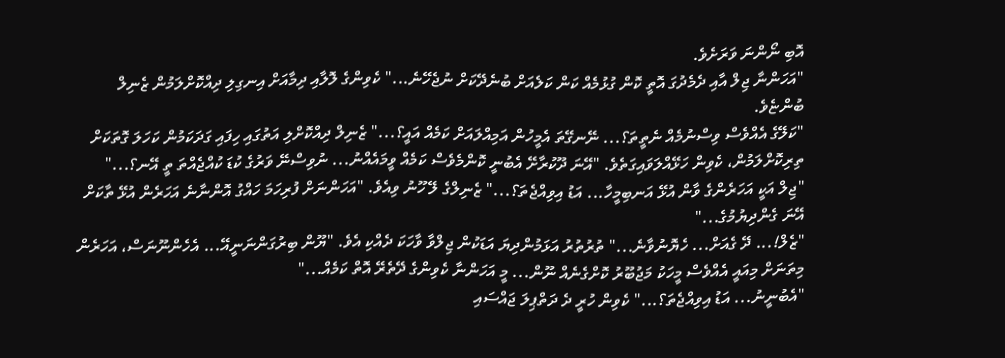އޮބި ނޯންނަ ވަރަށެވެ.
"އަހަންނާ ޖިލް އާއި ދެމެދުގަ އޮތީ ކޮން ގުޅުމެއް ކަން ކަލެއަށް ބުނެދޭކަށް ނުޖެހޭނެ..." ކެވިންގެ ލޮލާއި ދިމާއަށް އިނގިލި ދިއްކޮށްލަމުން ޒެނިލް ބުންޏެވެ.
"ކަލޭގެ އެއްވެސް ވިސްނުމެއް ނެތީތަ؟... ނޭނގޭތަ އެމީހުން އަމިއްލައަށް ކަމެއް އައީ؟..." ޒެނިލް ދިއްކޮށްލި އަތުގައި ހިފައި ގަދަކަމުން ކަހަލަ ގޮތަކަށް ތިރިކޮށްލަމުން، ކެވިން ހަޅޭއްލަވައިގަތެވެ. "އޭނަ ދޫކުރާށޭ އެބުނީ ކޮންމެވެސް ކަމެއް ވީމައެއްނު... ނުވިސްނޭ ވަރުގެ ކުޑަ ކުއްޖެއްތަ ތީ އޭނ؟..."
"ޖިލް އަކީ އަހަރެންގެ ވާން އުޅޭ އަނބިމީހާ... އަޑު އިވިއްޖެތަ؟..." ޒެނިލްގެ ލޭ ހޫނު ވިއެވެ. "އަހަންނަށް ފުރިހަމަ ހައްގު އޮންނާނެ އަހަރެން އުޅޭ ތާކަށް އޭނަ ގެންދިޔުމުގެ..."
"ޒެލް!... ދޭ ގެއަށް... ހެޔޮނުވާނެ..." ތުރުތުރު އަޅަމުންދިޔަ އަޑަކުން ޖިލްވާ ވާހަކަ ދެއްކި އެވެ. "ޔޫން ބިރުގަންނަނީއޭ... އެހެންނޫނަސް، އަހަރެން މިތަނަށް މިއައީ އެއްވެސް މީހަކު މަޖުބޫރު ކޮށްގެނެއް ނޫން... މީ އަހަންނާ ކެވިންގެ ދޭތެރޭ އޮތް ކަމެއް..."
"އެބުނީނު... އަޑު އިވިއްޖެތަ؟..." ކެވިން ހުރީ ދެ ދަތްޕިލަ ޖައްސައި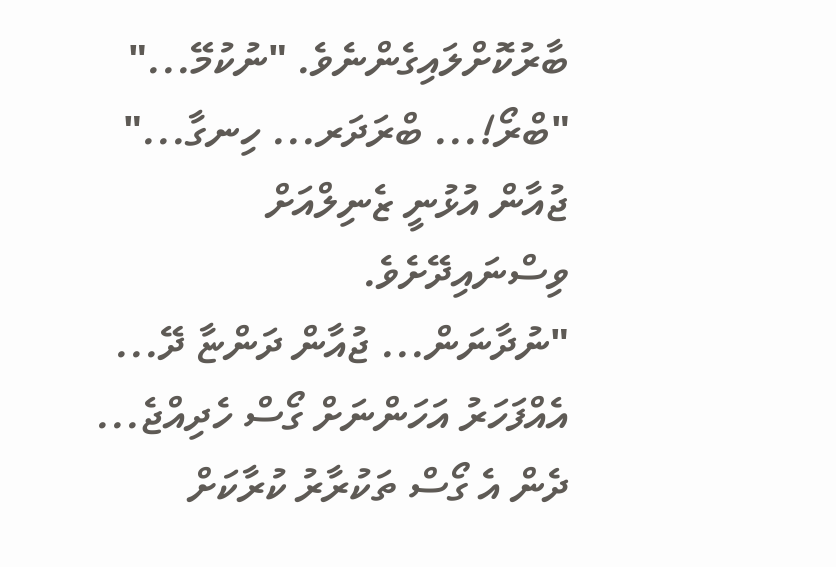ބާރުކޮށްލައިގެންނެވެ. "ނުކުމޭ..."
"ބްރޯ!... ބްރަދަރ... ހިނގާ..." ޖުއާން އުޅުނީ ޒެނިލްއަށް ވިސްނައިދޭށެވެ.
"ނުދާނަން... ޖުއާން ދަންޏާ ދޭ... އެއްފަހަރު އަހަންނަށް ގޯސް ހެދިއްޖެ... ދެން އެ ގޯސް ތަކުރާރު ކުރާކަށް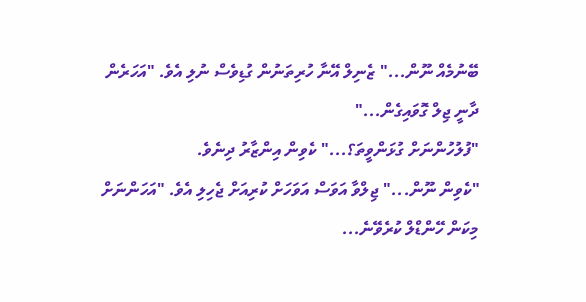ބޭނުމެއް ނޫން..." ޒެނިލް އޭނާ ހުރިތަނުން ގުޑިވެސް ނުލި އެވެ. "އަހަރެން ދާނީ ޖިލް ގޮވައިގެން..."
"ފުލުހުންނަށް ގުޅަންވީތަ؟..." ކެވިން އިންޒާރު ދިނެވެ.
"ކެވިން ނޫން..." ޖިލްވާ އަވަސް އަވަހަށް ކުރިއަށް ޖެހިލި އެވެ. "އަހަންނަށް މިކަން ހޭންޑްލް ކުރެވޭނެ...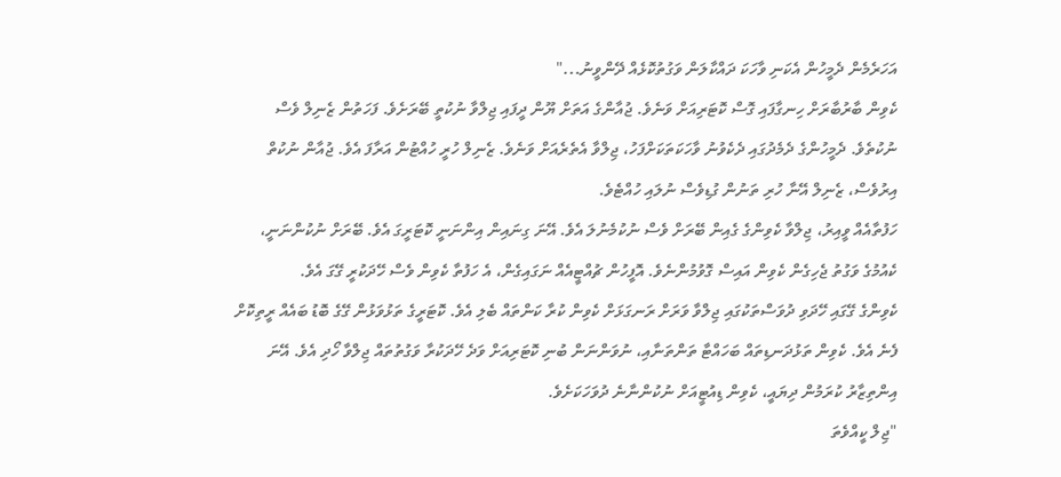އަހަރެމެން ދެމީހުން އެކަނި ވާހަކަ ދައްކާލަން ވަގުތުކޮޅެއް ދޭންވީނު..."
ކެވިން ބާރުބާރަށް ހިނގާފައި ގޮސް ކޮޓަރިއަށް ވަނެވެ. ޖުއާންގެ އަތަށް ޔޫން ދީފައި ޖިލްވާ ނުކުތީ ބޭރަށެވެ. ފަހަތުން ޒެނިލް ވެސް ނުކުތެވެ. ދެމީހުންގެ ދެމެދުގައި ދެކެވުނު ވާހަކަތަކަށްފަހު، ޖިލްވާ އެތެރެއަށް ވަނެވެ. ޒެނިލް ހުރީ ހުއްޓުން އަރާފަ އެވެ. ޖުއާން ނުކުތް އިރުވެސް، ޒެނިލް އޭނާ ހުރި ތަނުން ގުޑިވެސް ނުލައި ހުއްޓެވެ.
ހަފުތާއެއް ވީއިރު، ޖިލްވާ ކެވިންގެ ގެއިން ބޭރަށް ވެސް ނުކުމެނުލަ އެވެ. އޭނަ ގިނައިން އިންނަނީ ކޮޓަރީގަ އެވެ. ބޭރަށް ނުކުންނަނީ، ކެއުމުގެ ވަގުތު ޖެހިގެން ކެވިން އައިސް ގޮވުމުންނެވެ. އޮފީހުން ޗުއްޓީއެއް ނަގައިގެން، އެ ހަފުތާ ކެވިން ވެސް ހޭދަކުރީ ގޭގަ އެވެ.
ކެވިންގެ ގޭގައި ހޭދަވި ދުވަސްތަކުގައި ޖިލްވާ ވަރަށް ރަނގަޅަށް ކެވިން ކުރާ ކަންތައް ބެލި އެވެ. ކޮޓަރީގެ ތަޅުވަޅުން ގޭގެ ބޮޑު ބައެއް ރީތިކޮށް ފެނެ އެވެ. ކެވިން ތަޅުދަނޑިތައް ބަހައްޓާ ތަންތަނާއި، ނުވަންނަން ބުނި ކޮޓަރިއަށް ވަދެ ހޭދަކުރާ ވަގުތުތައް ޖިލްވާ ހޯދި އެވެ. އޭނަ އިންތިޒާރު ކުރަމުން ދިޔައީ، ކެވިން ޑިއުޓީއަށް ނުކުންނާނެ ދުވަހަކަށެވެ.
"ޖިލް ކީއްވެތަ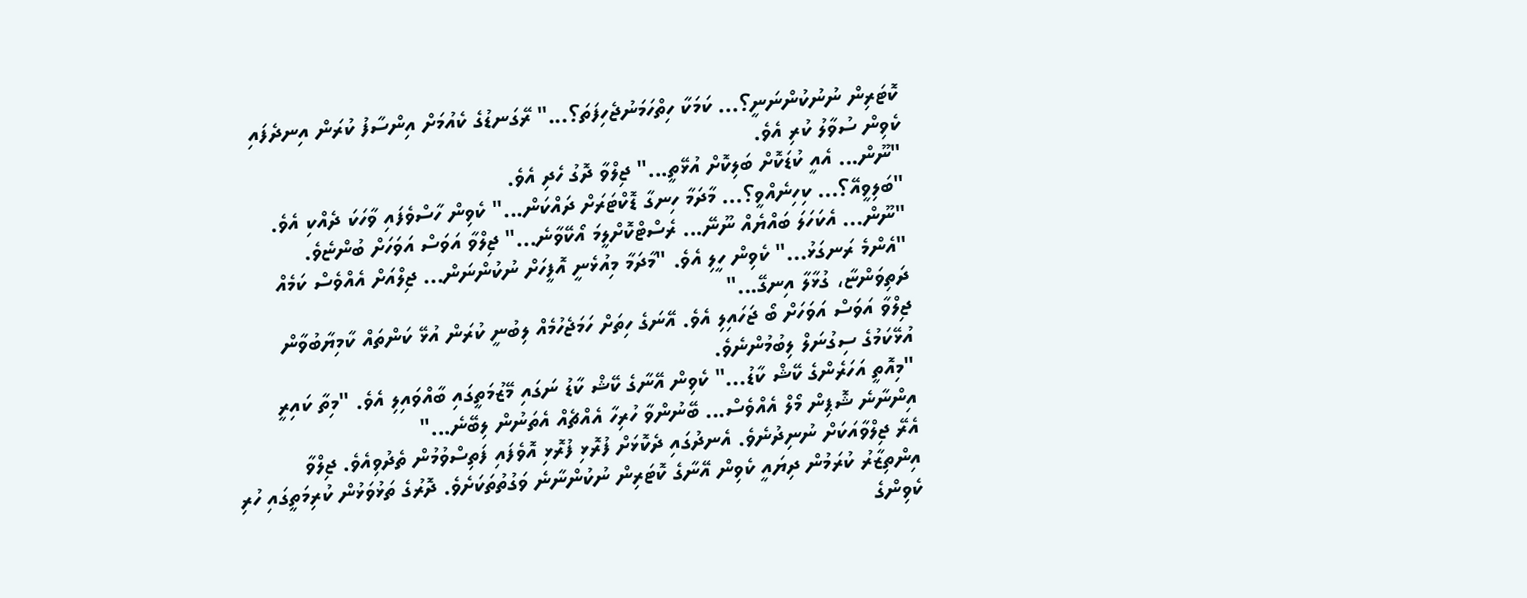ކޮޓަރިން ނުނުކުންނަނީ؟... ކަމަކާ ހިތްހަމަނުޖެހިފަތަ؟..." ރޭގަނޑުގެ ކެއުމަށް އިންސާފު ކުރަން އިނދެފައި ކެވިން ސުވާލު ކުރި އެވެ.
"ނޫން... އެއީ ކުޑަކޮށް ބަލިކޮށް އުޅޭތީ..." ޖިލްވާ ދޮގު ހެދި އެވެ.
"ބަލިވީއޭ؟... ކިހިނެއްވީ؟... މާދަމާ ހިނގާ ޑޮކްޓަރަށް ދައްކަން..." ކެވިން ހާސްވެފައި ވާހަކަ ދެއްކި އެވެ.
"ނޫން... އެކަހަލަ ބައްޔެއް ނޫނޭ... ރެސްޓްކޮށްލީމަ އޯކޭވާނެ..." ޖިލްވާ އަވަސް އަވަހަށް ބުންޏެވެ.
"އެންމެ ރަނގަޅު..." ކެވިން ހީލި އެވެ. "މާދަމާ މިއުޅެނީ އޮފީހަށް ނުކުންނަން... ޖިލްއަށް އެއްވެސް ކަމެއް ދަތިވަންޏާ، ގުޅާލާ އިނގޭ..."
ޖިލްވާ އަވަސް އަވަހަށް ބޯ ޖަހައިލި އެވެ. އޭނަގެ ހިތަށް ހަމަޖެހުމެއް ލިބުނީ ކުރަން އުޅޭ ކަންތައް ކާމިޔާބުވާން އުޅޭކަމުގެ ސިގުނަލް ލިބުމުންނެވެ.
"މިއޮތީ އަހަރެންގެ ކޭޝް ކާޑު..." ކެވިން އޭނާގެ ކޭޝް ކާޑު ނަގައި މޭޒުމަތީގައި ބާއްވައިލި އެވެ. "މިތާ ކައިރީ އިންނާނެ ޝޮޕިން މޯލް އެއްވެސް... ބޭނުންވާ ހުރިހާ އެއްޗެއް އެތަނުން ލިބޭނެ..."
އެރޭ ޖިލްވާއަކަށް ނުނިދުނެވެ. އެނދުގައި ދެކޮޅަށް ފުރޮޅި ފުރޮޅި އޮވެފައި ފަތިސްވުމުން ތެދުވިއެވެ. ޖިލްވާ އިންތިޒާރު ކުރަމުން ދިޔައީ ކެވިން އޭނާގެ ކޮޓަރިން ނުކުންނާނެ ވަގުތުތަކަށެވެ. ދޮރުގެ ތަޅުވަޅުން ކުރިމަތީގައި ހުރި ކެވިންގެ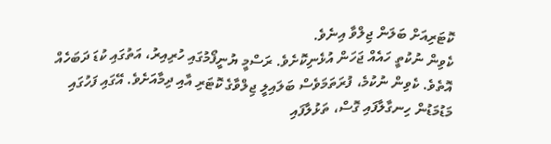ކޮޓަރިއަށް ބަލަން ޖިލްވާ އިނެވެ.
ކެވިން ނުކުތީ ހައެއް ޖަހަން އުޅެނިކޮށެވެ. ރަސްމީ ޔުނީފޯމުގައި ހުރިއިރު، އަތުގައި ކުޑަ ދަބަހެއް އޮތެވެ. ކެވިން ނުކުމެ، ފުރަތަމަވެސް ބަލައިލީ ޖިލްވާގެ ކޮޓަރި އާއި ދިމާއަށެވެ. އޭގައި ފަހުގައި މަޑުމަޑުން ހިނގާލާފައި ގޮސް، ތަޅުލާފައި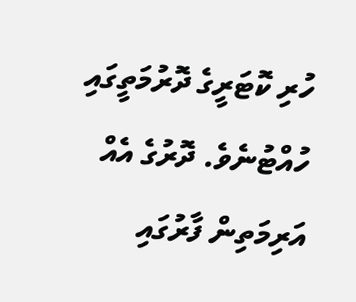ހުރި ކޮޓަރީގެ ދޮރުމަތީގައި ހުއްޓުނެވެ. ދޮރުގެ އެއް އަރިމަތިން ފާރުގައި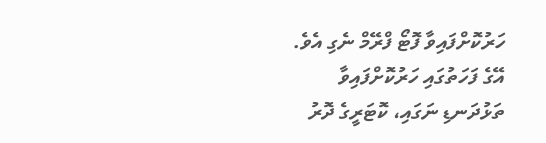ހަރުކޮށްފައިވާ ފޮޓޯ ފްރޭމް ނެގި އެވެ. އޭގެ ފަހަތުގައި ހަރުކޮށްފައިވާ ތަޅުދަނޑި ނަގައި، ކޮޓަރީގެ ދޮރު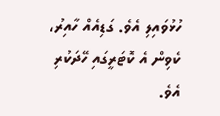ހުޅުވައިލި އެވެ. ގަޑިއެއް ހާއިރު، ކެވިން އެ ކޮޓަރީގައި ހޭދަކުރި އެވެ.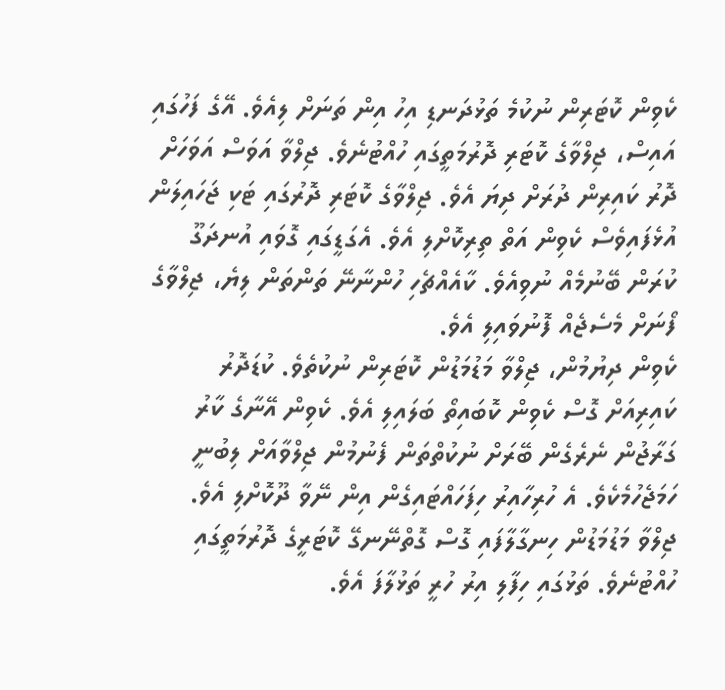ކެވިން ކޮޓަރިން ނުކުމެ ތަޅުދަނޑި އިހު އިން ތަނަށް ލިއެވެ. އޭގެ ފަހުގައި އައިސް، ޖިލްވާގެ ކޮޓަރި ދޮރުމަތީގައި ހުއްޓުނެވެ. ޖިލްވާ އަވަސް އަވަހަށް ދޮރު ކައިރިން ދުރަށް ދިޔަ އެވެ. ޖިލްވާގެ ކޮޓަރި ދޮރުގައި ޓަކި ޖަހައިލަން އުޅެފައިވެސް ކެވިން އަތް ތިރިކޮށްލި އެވެ. އެގަޑީގައި ގޮވައި އުނދަގޫ ކުރަން ބޭނުމެއް ނުވިއެވެ. ކާއެއްޗެހި ހުންނާނޭ ތަންތަން ލިޔެ، ޖިލްވާގެ ފޯނަށް މެސެޖެއް ފޮނުވައިލި އެވެ.
ކެވިން ދިޔުމުން، ޖިލްވާ މަޑުމަޑުން ކޮޓަރިން ނުކުތެވެ. ކުޑަދޮރު ކައިރިއަށް ގޮސް ކެވިން ކޮބައިތޯ ބަލައިލި އެވެ. ކެވިން އޭނާގެ ކާރު ގަރާޖުން ނެރެގެން ބޭރަށް ނުކުތްތަން ފެނުމުން ޖިލްވާއަށް ލިބުނީ ހަމަޖެހުމެކެވެ. އެ ހުރިހާއިރު ހިފަހައްޓައިގެން އިން ނޭވާ ދޫކޮށްލި އެވެ.
ޖިލްވާ މަޑުމަޑުން ހިނގާލާފައި ގޮސް ގޮތްނޭނގޭ ކޮޓަރީގެ ދޮރުމަތީގައި ހުއްޓުނެވެ. ތަޅުގައި ހިފާލި އިރު ހުރީ ތަޅުލާފަ އެވެ.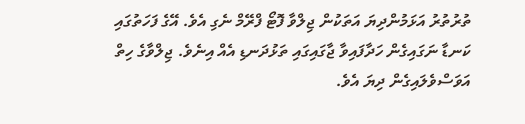ތުރުތުރު އަޅަމުންދިޔަ އަތަކުން ޖިލްވާ ފޮޓޯ ފްރޭމް ނެގި އެވެ. އޭގެ ފަހަތުގައި ކަނޑާ ނަގައިގެން ހަދާފައިވާ ޖާގައިގައި ތަޅުދަނޑި އެއް އިނެވެ. ޖިލްވާގެ ހިތް އަވަސްވެލައިގެން ދިޔަ އެވެ.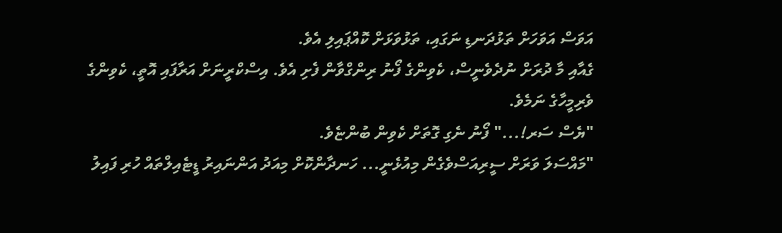އަވަސް އަވަހަށް ތަޅުދަނޑި ނަގައި، ތަޅުވަޅަށް ކޮއްޕައިލި އެވެ.
ގެއާއި މާ ދުރަށް ނުދެވެނީސް، ކެވިންގެ ފޯނު ރިންގްވާން ފެށި އެވެ. އިސްކްރީނަށް އަރާފައި އޮތީ، ކެވިންގެ ވެރިމީހާގެ ނަމެވެ.
"ޔެސް ސަރ!..." ފޯނު ނެގި ގޮތަށް ކެވިން ބުންޏެވެ.
"މައްސަލަ ވަރަށް ސީރިއަސްވެގެން މިއުޅެނީ... ހަނދާންކޮށް މިއަދު އަންނައިރު ޑީޓެއިލްތައް ހުރި ފައިލު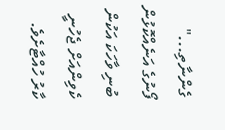ގެންނާތި..." ފޯނުގެ އަނެއްކޮޅުން ބުނި ވާހަކަ އަކުން ކެވިންއަށް ޖެހުނީ ކާރު ހުއްޓާށެވެ.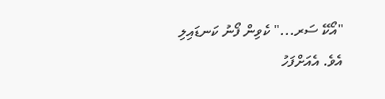"އޯކޭ ސަރ..." ކެވިން ފޯނު ކަނޑައިލި އެވެ. އެއަށްފަހު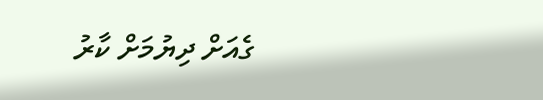ގެއަށް ދިޔުމަށް ކާރު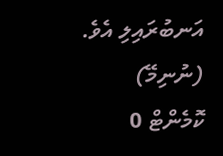އަނބުރައިލި އެވެ.
(ނުނިމޭ)
ކޮމެންޓް 0